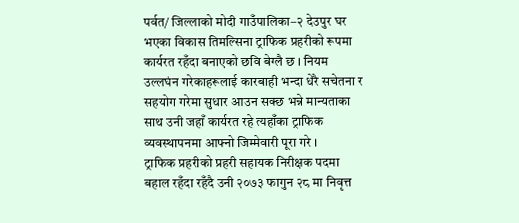पर्वत/ जिल्लाको मोदी गाउँपालिका–२ देउपुर घर भएका विकास तिमल्सिना ट्राफिक प्रहरीको रूपमा कार्यरत रहँदा बनाएको छवि बेग्लै छ । नियम उल्लघंन गरेकाहरूलाई कारबाही भन्दा धेरै सचेतना र सहयोग गरेमा सुधार आउन सक्छ भन्ने मान्यताका साथ उनी जहाँ कार्यरत रहे त्यहाँका ट्राफिक व्यवस्थापनमा आफ्नो जिम्मेवारी पूरा गरे ।
ट्राफिक प्रहरीको प्रहरी सहायक निरीक्षक पदमा बहाल रहँदा रहँदै उनी २०७३ फागुन २८ मा निवृत्त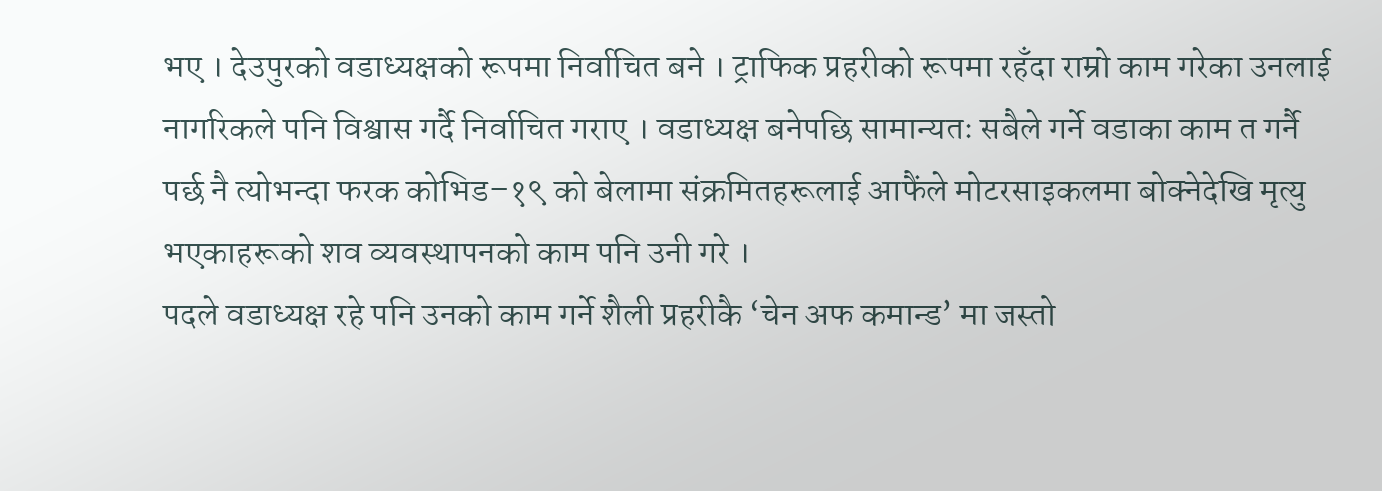भए । देउपुरको वडाध्यक्षको रूपमा निर्वाचित बने । ट्राफिक प्रहरीको रूपमा रहँदा राम्रो काम गरेका उनलाई नागरिकले पनि विश्वास गर्दै निर्वाचित गराए । वडाध्यक्ष बनेपछि सामान्यतः सबैले गर्ने वडाका काम त गर्नै पर्छ नै त्योभन्दा फरक कोभिड–१९ को बेलामा संक्रमितहरूलाई आफैंले मोटरसाइकलमा बोक्नेदेखि मृत्यु भएकाहरूको शव व्यवस्थापनको काम पनि उनी गरे ।
पदले वडाध्यक्ष रहे पनि उनको काम गर्ने शैली प्रहरीकै ‘चेन अफ कमान्ड’ मा जस्तो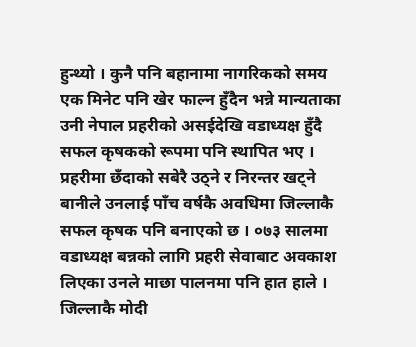हुन्थ्यो । कुनै पनि बहानामा नागरिकको समय एक मिनेट पनि खेर फाल्न हुँदैन भन्ने मान्यताका उनी नेपाल प्रहरीको असईदेखि वडाध्यक्ष हुँदै सफल कृषकको रूपमा पनि स्थापित भए ।
प्रहरीमा छँदाको सबेरै उठ्ने र निरन्तर खट्ने बानीले उनलाई पाँच वर्षकै अवधिमा जिल्लाकै सफल कृषक पनि बनाएको छ । ०७३ सालमा वडाध्यक्ष बन्नको लागि प्रहरी सेवाबाट अवकाश लिएका उनले माछा पालनमा पनि हात हाले । जिल्लाकै मोदी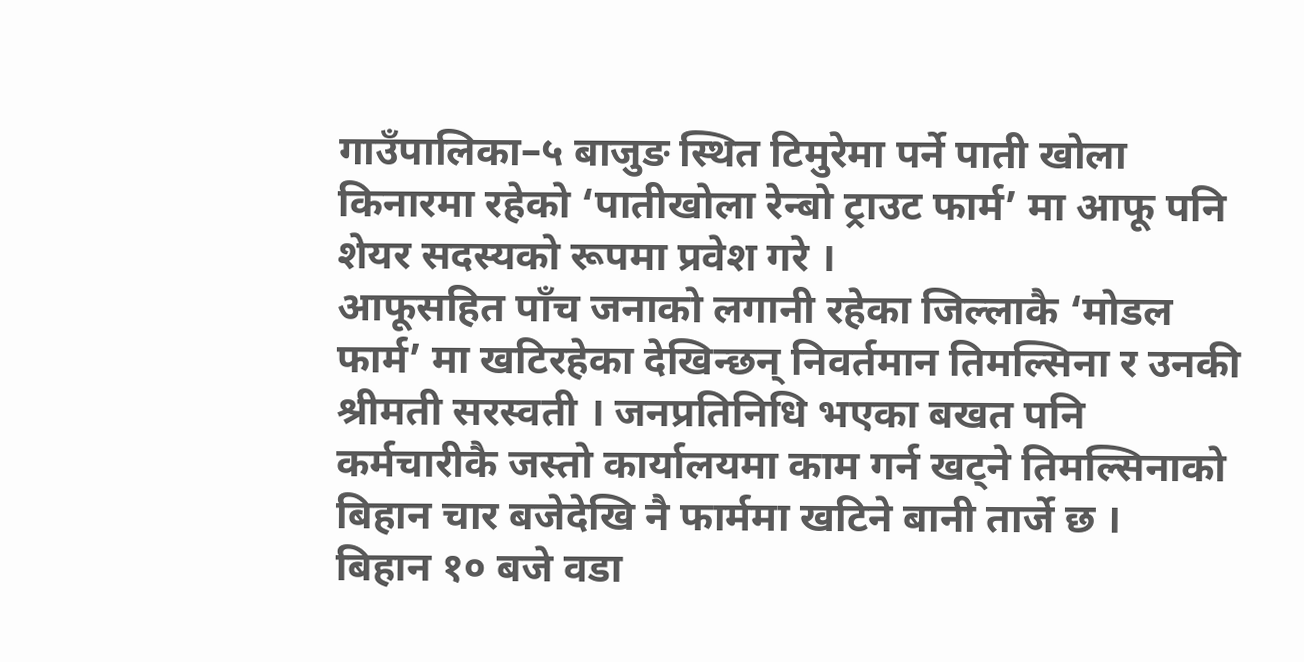गाउँपालिका–५ बाजुङ स्थित टिमुरेमा पर्ने पाती खोला किनारमा रहेको ‘पातीखोला रेन्बो ट्राउट फार्म’ मा आफू पनि शेयर सदस्यको रूपमा प्रवेश गरे ।
आफूसहित पाँच जनाको लगानी रहेका जिल्लाकै ‘मोडल फार्म’ मा खटिरहेका देखिन्छन् निवर्तमान तिमल्सिना र उनकी श्रीमती सरस्वती । जनप्रतिनिधि भएका बखत पनि कर्मचारीकै जस्तो कार्यालयमा काम गर्न खट्ने तिमल्सिनाको बिहान चार बजेदेखि नै फार्ममा खटिने बानी तार्जे छ ।
बिहान १० बजे वडा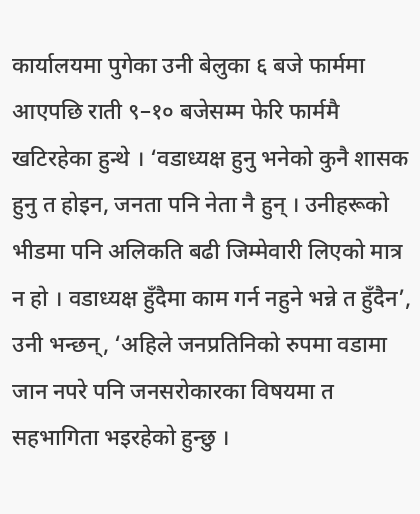कार्यालयमा पुगेका उनी बेलुका ६ बजे फार्ममा आएपछि राती ९–१० बजेसम्म फेरि फार्ममै खटिरहेका हुन्थे । ‘वडाध्यक्ष हुनु भनेको कुनै शासक हुनु त होइन, जनता पनि नेता नै हुन् । उनीहरूको भीडमा पनि अलिकति बढी जिम्मेवारी लिएको मात्र न हो । वडाध्यक्ष हुँदैमा काम गर्न नहुने भन्ने त हुँदैन’, उनी भन्छन्, ‘अहिले जनप्रतिनिको रुपमा वडामा जान नपरे पनि जनसरोकारका विषयमा त सहभागिता भइरहेको हुन्छु ।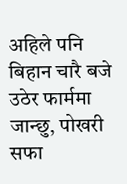अहिले पनि बिहान चारै बजे उठेर फार्ममा जान्छु, पोखरी सफा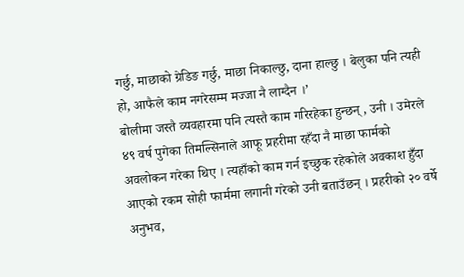गर्छु, माछाको ग्रेडिङ गर्छु, माछा निकाल्छु, दाना हाल्छु । बेलुका पनि त्यही हो, आफैले काम नगरेसम्म मज्जा नै लाग्दैन ।’
बोलीमा जस्तै व्यवहारमा पनि त्यस्तै काम गरिरहेका हुन्छन्, उनी । उमेरले ४९ वर्ष पुगेका तिमल्सिनाले आफू प्रहरीमा रहँदा नै माछा फार्मको अवलोकन गरेका थिए । त्यहाँको काम गर्न इच्छुक रहेकोले अवकाश हुँदा आएको रकम सोही फार्ममा लगानी गरेको उनी बताउँछन् । प्रहरीको २० वर्षे अनुभव,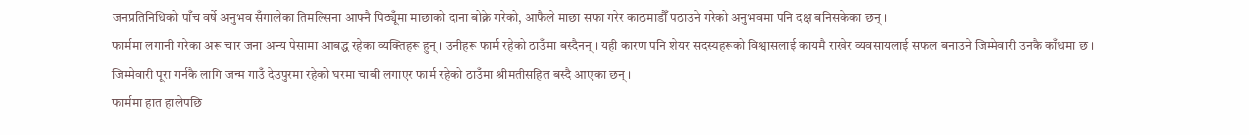जनप्रतिनिधिको पाँच वर्षे अनुभव सँगालेका तिमल्सिना आफ्नै पिठ्यूँमा माछाको दाना बोक्ने गरेको, आफैले माछा सफा गरेर काठमाडौँ पठाउने गरेको अनुभवमा पनि दक्ष बनिसकेका छन् ।
फार्ममा लगानी गरेका अरू चार जना अन्य पेसामा आबद्ध रहेका व्यक्तिहरू हुन् । उनीहरू फार्म रहेको ठाउँमा बस्दैनन् । यही कारण पनि शेयर सदस्यहरूको विश्वासलाई कायमै राखेर व्यवसायलाई सफल बनाउने जिम्मेवारी उनकै काँधमा छ । जिम्मेवारी पूरा गर्नकै लागि जन्म गाउँ देउपुरमा रहेको घरमा चाबी लगाएर फार्म रहेको ठाउँमा श्रीमतीसहित बस्दै आएका छन् ।
फार्ममा हात हालेपछि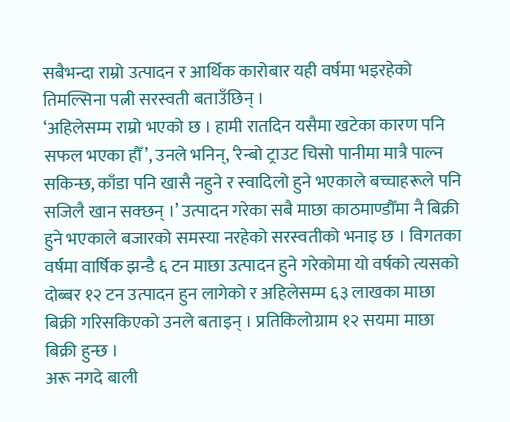सबैभन्दा राम्रो उत्पादन र आर्थिक कारोबार यही वर्षमा भइरहेको तिमल्सिना पत्नी सरस्वती बताउँछिन् ।
‘अहिलेसम्म राम्रो भएको छ । हामी रातदिन यसैमा खटेका कारण पनि सफल भएका हौँ’, उनले भनिन्, ‘रेन्बो ट्राउट चिसो पानीमा मात्रै पाल्न सकिन्छ, काँडा पनि खासै नहुने र स्वादिलो हुने भएकाले बच्चाहरूले पनि सजिलै खान सक्छन् ।’ उत्पादन गरेका सबै माछा काठमाण्डौँमा नै बिक्री हुने भएकाले बजारको समस्या नरहेको सरस्वतीको भनाइ छ । विगतका वर्षमा वार्षिक झन्डै ६ टन माछा उत्पादन हुने गरेकोमा यो वर्षको त्यसको दोब्बर १२ टन उत्पादन हुन लागेको र अहिलेसम्म ६३ लाखका माछा बिक्री गरिसकिएको उनले बताइन् । प्रतिकिलोग्राम १२ सयमा माछा बिक्री हुन्छ ।
अरू नगदे बाली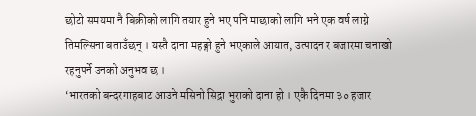छोटो समयमा नै बिक्रीको लागि तयार हुने भए पनि माछाको लागि भने एक वर्ष लाग्ने तिमल्सिना बताउँछन् । यस्तै दाना महङ्गो हुने भएकाले आयात, उत्पादन र बजारमा चनाखो रहनुपर्ने उनको अनुभव छ ।
‘भारतको बन्दरगाहबाट आउने मसिनो सिद्रा भुराको दाना हो । एकै दिनमा ३० हजार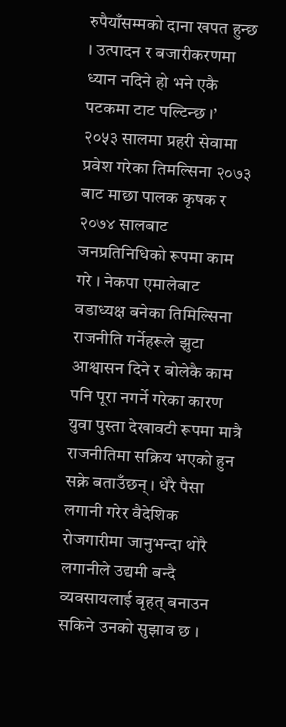रुपैयाँसम्मको दाना खपत हुन्छ । उत्पादन र बजारीकरणमा ध्यान नदिने हो भने एकै पटकमा टाट पल्टिन्छ ।’
२०५३ सालमा प्रहरी सेवामा प्रवेश गरेका तिमल्सिना २०७३ बाट माछा पालक कृषक र २०७४ सालबाट जनप्रतिनिधिको रूपमा काम गरे । नेकपा एमालेबाट वडाध्यक्ष बनेका तिमिल्सिना राजनीति गर्नेहरूले झुटा आश्वासन दिने र बोलेकै काम पनि पूरा नगर्ने गरेका कारण युवा पुस्ता देखावटी रूपमा मात्रै राजनीतिमा सक्रिय भएको हुन सक्ने बताउँछन् । धेरै पैसा लगानी गरेर वैदेशिक रोजगारीमा जानुभन्दा थोरै लगानीले उद्यमी बन्दै व्यवसायलाई बृहत् बनाउन सकिने उनको सुझाव छ ।